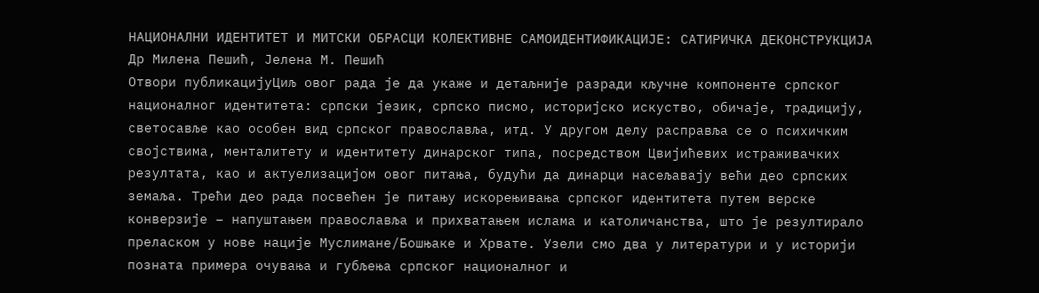НАЦИОНАЛНИ ИДЕНТИТЕТ И МИТСКИ ОБРАСЦИ КОЛЕКТИВНЕ САМОИДЕНТИФИКАЦИЈЕ: САТИРИЧКА ДЕКОНСТРУКЦИЈА
Др Милена Пешић, Јелена М. Пешић
Отвори публикацијуЦиљ овог рада је да укаже и детаљније разради кључне компоненте српског националног идентитета: српски језик, српско писмо, историјско искуство, обичаје, традицију, светосавље као особен вид српског православља, итд. У другом делу расправља се о психичким својствима, менталитету и идентитету динарског типа, посредством Цвијићевих истраживачких резултата, као и актуелизацијом овог питања, будући да динарци насељавају већи део српских земаља. Трећи део рада посвећен је питању искорењивања српског идентитета путем верске конверзије – напуштањем православља и прихватањем ислама и католичанства, што је резултирало преласком у нове нације Муслимане/Бошњаке и Хрвате. Узели смо два у литератури и у историји позната примера очувања и губљења српског националног и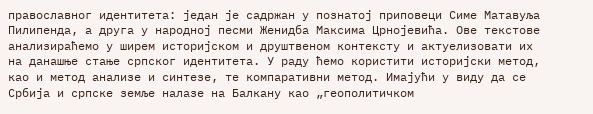православног идентитета: један је садржан у познатој приповеци Симе Матавуља Пилипенда, а друга у народној песми Женидба Максима Црнојевића. Ове текстове анализираћемо у ширем историјском и друштвеном контексту и актуелизовати их на данашње стање српског идентитета. У раду ћемо користити историјски метод, као и метод анализе и синтезе, те компаративни метод. Имајући у виду да се Србија и српске земље налазе на Балкану као „геополитичком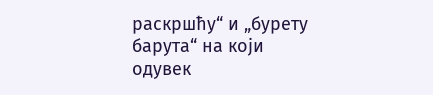раскршћу“ и „бурету барута“ на који одувек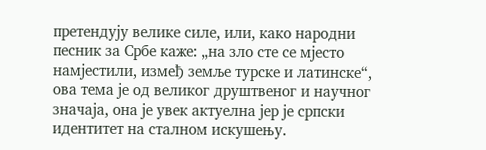претендују велике силе, или, како народни песник за Србе каже: „на зло сте се мјесто намјестили, измеђ земље турске и латинске“, ова тема је од великог друштвеног и научног значаја, она је увек актуелна јер је српски идентитет на сталном искушењу.